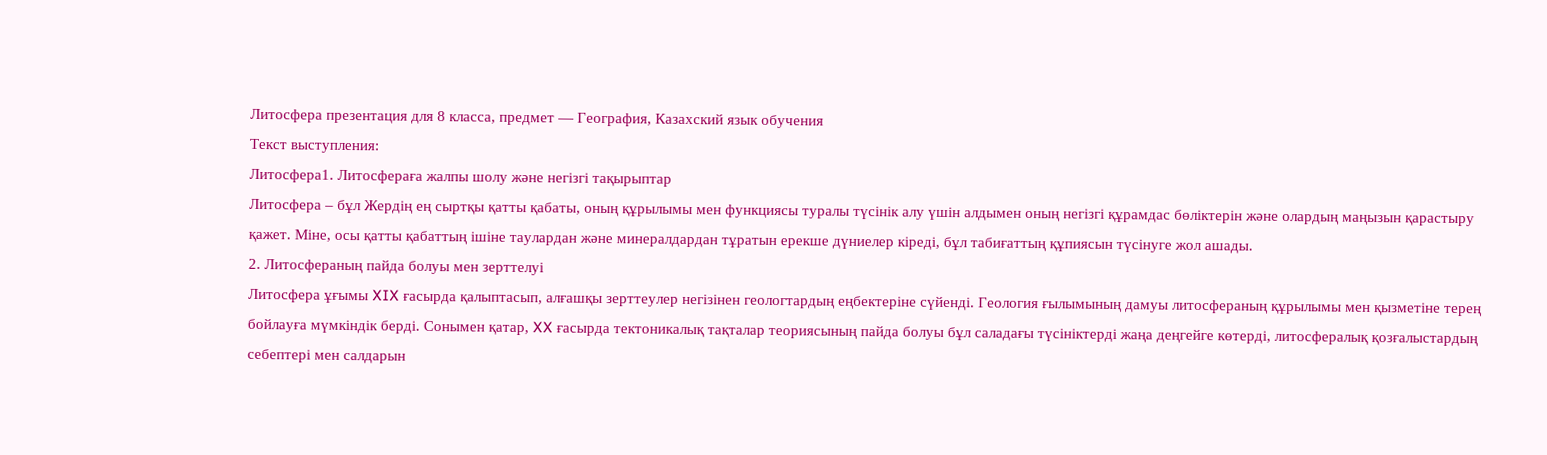Литосфера презентация для 8 класса, предмет — География, Казахский язык обучения
Текст выступления:
Литосфера1. Литосфераға жалпы шолу және негізгі тақырыптар
Литосфера – бұл Жердің ең сыртқы қатты қабаты, оның құрылымы мен функциясы туралы түсінік алу үшін алдымен оның негізгі құрамдас бөліктерін және олардың маңызын қарастыру қажет. Міне, осы қатты қабаттың ішіне таулардан және минералдардан тұратын ерекше дүниелер кіреді, бұл табиғаттың құпиясын түсінуге жол ашады.
2. Литосфераның пайда болуы мен зерттелуі
Литосфера ұғымы XIX ғасырда қалыптасып, алғашқы зерттеулер негізінен геологтардың еңбектеріне сүйенді. Геология ғылымының дамуы литосфераның құрылымы мен қызметіне терең бойлауға мүмкіндік берді. Сонымен қатар, XX ғасырда тектоникалық тақталар теориясының пайда болуы бұл саладағы түсініктерді жаңа деңгейге көтерді, литосфералық қозғалыстардың себептері мен салдарын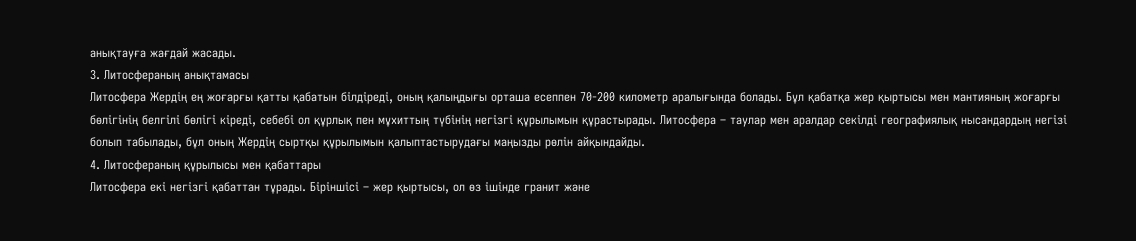анықтауға жағдай жасады.
3. Литосфераның анықтамасы
Литосфера Жердің ең жоғарғы қатты қабатын білдіреді, оның қалыңдығы орташа есеппен 70-200 километр аралығында болады. Бұл қабатқа жер қыртысы мен мантияның жоғарғы бөлігінің белгілі бөлігі кіреді, себебі ол құрлық пен мұхиттың түбінің негізгі құрылымын құрастырады. Литосфера – таулар мен аралдар секілді географиялық нысандардың негізі болып табылады, бұл оның Жердің сыртқы құрылымын қалыптастырудағы маңызды рөлін айқындайды.
4. Литосфераның құрылысы мен қабаттары
Литосфера екі негізгі қабаттан тұрады. Біріншісі – жер қыртысы, ол өз ішінде гранит және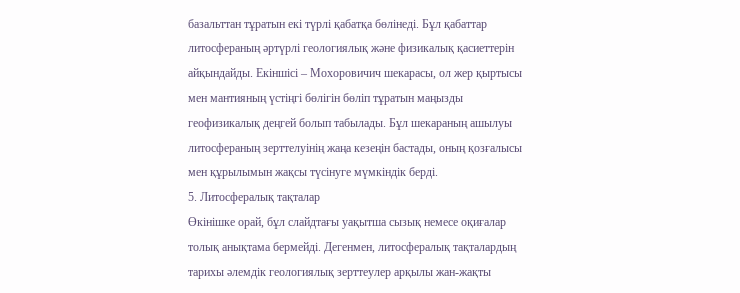базальттан тұратын екі түрлі қабатқа бөлінеді. Бұл қабаттар литосфераның әртүрлі геологиялық және физикалық қасиеттерін айқындайды. Екіншісі – Мохоровичич шекарасы, ол жер қыртысы мен мантияның үстіңгі бөлігін бөліп тұратын маңызды геофизикалық деңгей болып табылады. Бұл шекараның ашылуы литосфераның зерттелуінің жаңа кезеңін бастады, оның қозғалысы мен құрылымын жақсы түсінуге мүмкіндік берді.
5. Литосфералық тақталар
Өкінішке орай, бұл слайдтағы уақытша сызық немесе оқиғалар толық анықтама бермейді. Дегенмен, литосфералық тақталардың тарихы әлемдік геологиялық зерттеулер арқылы жан-жақты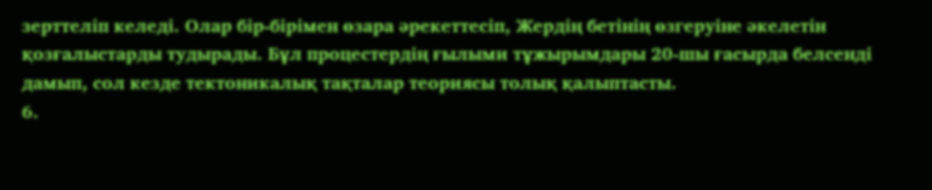зерттеліп келеді. Олар бір-бірімен өзара әрекеттесіп, Жердің бетінің өзгеруіне әкелетін қозғалыстарды тудырады. Бұл процестердің ғылыми тұжырымдары 20-шы ғасырда белсенді дамып, сол кезде тектоникалық тақталар теориясы толық қалыптасты.
6.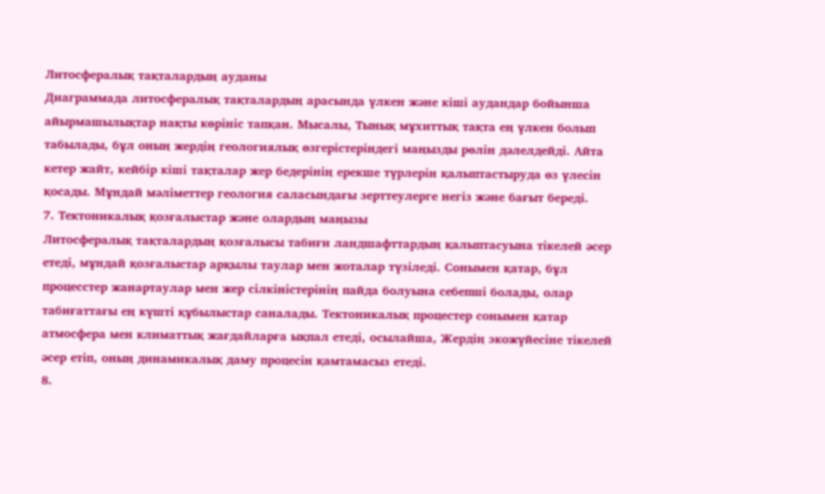Литосфералық тақталардың ауданы
Диаграммада литосфералық тақталардың арасында үлкен және кіші аудандар бойынша айырмашылықтар нақты көрініс тапқан. Мысалы, Тынық мұхиттық тақта ең үлкен болып табылады, бұл оның жердің геологиялық өзгерістеріндегі маңызды рөлін дәлелдейді. Айта кетер жайт, кейбір кіші тақталар жер бедерінің ерекше түрлерін қалыптастыруда өз үлесін қосады. Мұндай мәліметтер геология саласындағы зерттеулерге негіз және бағыт береді.
7. Тектоникалық қозғалыстар және олардың маңызы
Литосфералық тақталардың қозғалысы табиғи ландшафттардың қалыптасуына тікелей әсер етеді, мұндай қозғалыстар арқылы таулар мен жоталар түзіледі. Сонымен қатар, бұл процесстер жанартаулар мен жер сілкіністерінің пайда болуына себепші болады, олар табиғаттағы ең күшті құбылыстар саналады. Тектоникалық процестер сонымен қатар атмосфера мен климаттық жағдайларға ықпал етеді, осылайша, Жердің экожүйесіне тікелей әсер етіп, оның динамикалық даму процесін қамтамасыз етеді.
8.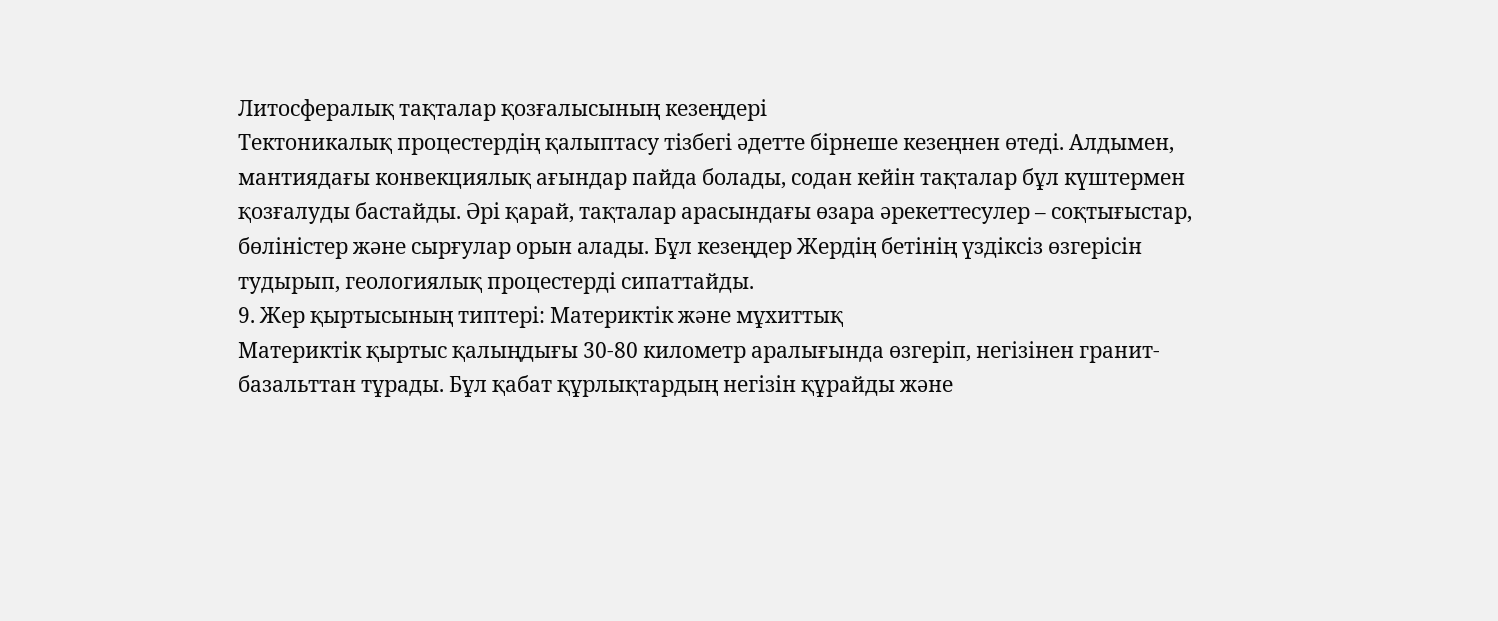Литосфералық тақталар қозғалысының кезеңдері
Тектоникалық процестердің қалыптасу тізбегі әдетте бірнеше кезеңнен өтеді. Алдымен, мантиядағы конвекциялық ағындар пайда болады, содан кейін тақталар бұл күштермен қозғалуды бастайды. Әрі қарай, тақталар арасындағы өзара әрекеттесулер – соқтығыстар, бөліністер және сырғулар орын алады. Бұл кезеңдер Жердің бетінің үздіксіз өзгерісін тудырып, геологиялық процестерді сипаттайды.
9. Жер қыртысының типтері: Материктік және мұхиттық
Материктік қыртыс қалыңдығы 30-80 километр аралығында өзгеріп, негізінен гранит-базальттан тұрады. Бұл қабат құрлықтардың негізін құрайды және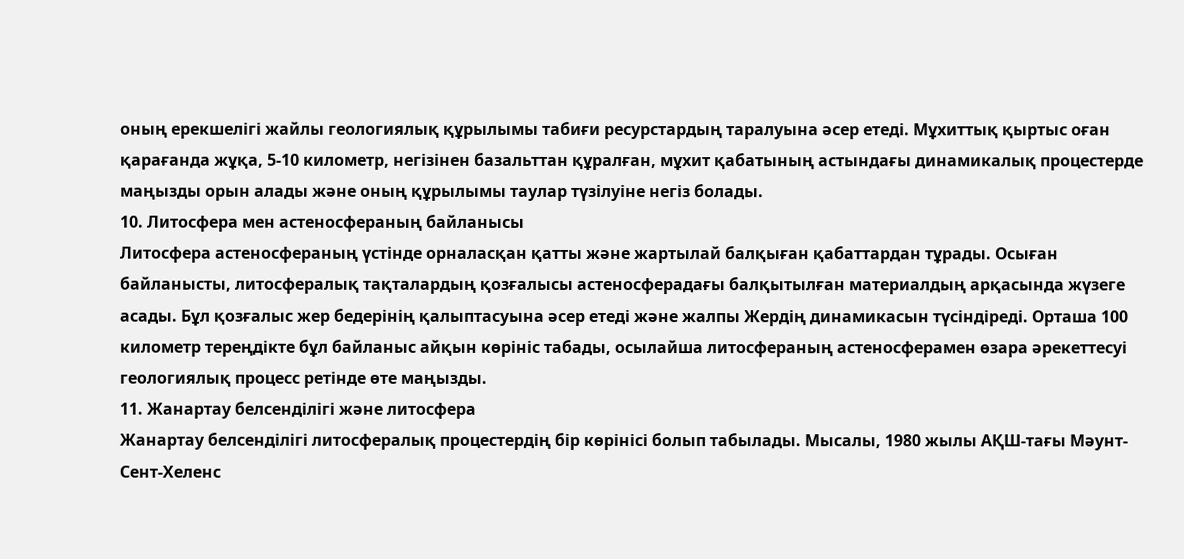оның ерекшелігі жайлы геологиялық құрылымы табиғи ресурстардың таралуына әсер етеді. Мұхиттық қыртыс оған қарағанда жұқа, 5-10 километр, негізінен базальттан құралған, мұхит қабатының астындағы динамикалық процестерде маңызды орын алады және оның құрылымы таулар түзілуіне негіз болады.
10. Литосфера мен астеносфераның байланысы
Литосфера астеносфераның үстінде орналасқан қатты және жартылай балқыған қабаттардан тұрады. Осыған байланысты, литосфералық тақталардың қозғалысы астеносферадағы балқытылған материалдың арқасында жүзеге асады. Бұл қозғалыс жер бедерінің қалыптасуына әсер етеді және жалпы Жердің динамикасын түсіндіреді. Орташа 100 километр тереңдікте бұл байланыс айқын көрініс табады, осылайша литосфераның астеносферамен өзара әрекеттесуі геологиялық процесс ретінде өте маңызды.
11. Жанартау белсенділігі және литосфера
Жанартау белсенділігі литосфералық процестердің бір көрінісі болып табылады. Мысалы, 1980 жылы АҚШ-тағы Мәунт-Сент-Хеленс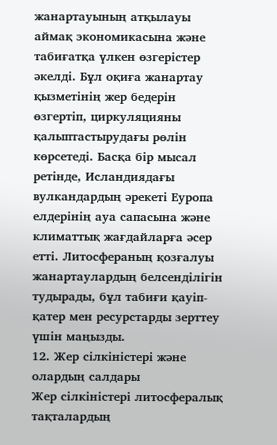жанартауының атқылауы аймақ экономикасына және табиғатқа үлкен өзгерістер әкелді. Бұл оқиға жанартау қызметінің жер бедерін өзгертіп, циркуляцияны қалыптастырудағы рөлін көрсетеді. Басқа бір мысал ретінде, Исландиядағы вулкандардың әрекеті Еуропа елдерінің ауа сапасына және климаттық жағдайларға әсер етті. Литосфераның қозғалуы жанартаулардың белсенділігін тудырады, бұл табиғи қауіп-қатер мен ресурстарды зерттеу үшін маңызды.
12. Жер сілкіністері және олардың салдары
Жер сілкіністері литосфералық тақталардың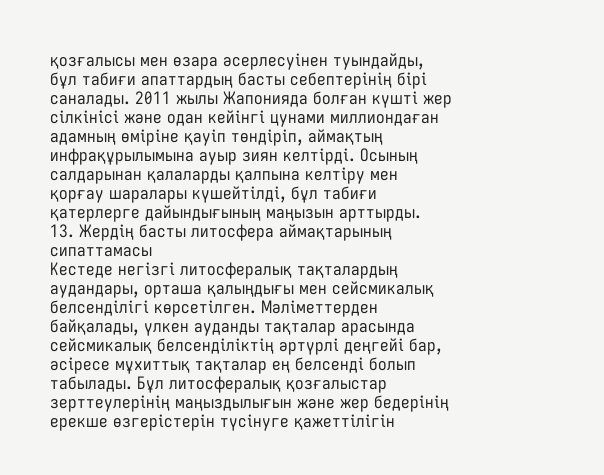қозғалысы мен өзара әсерлесуінен туындайды, бұл табиғи апаттардың басты себептерінің бірі саналады. 2011 жылы Жапонияда болған күшті жер сілкінісі және одан кейінгі цунами миллиондаған адамның өміріне қауіп төндіріп, аймақтың инфрақұрылымына ауыр зиян келтірді. Осының салдарынан қалаларды қалпына келтіру мен қорғау шаралары күшейтілді, бұл табиғи қатерлерге дайындығының маңызын арттырды.
13. Жердің басты литосфера аймақтарының сипаттамасы
Кестеде негізгі литосфералық тақталардың аудандары, орташа қалыңдығы мен сейсмикалық белсенділігі көрсетілген. Мәліметтерден байқалады, үлкен ауданды тақталар арасында сейсмикалық белсенділіктің әртүрлі деңгейі бар, әсіресе мұхиттық тақталар ең белсенді болып табылады. Бұл литосфералық қозғалыстар зерттеулерінің маңыздылығын және жер бедерінің ерекше өзгерістерін түсінуге қажеттілігін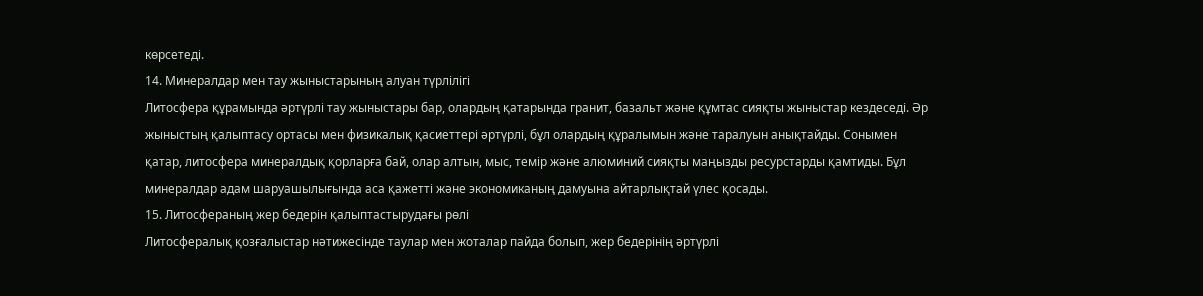көрсетеді.
14. Минералдар мен тау жыныстарының алуан түрлілігі
Литосфера құрамында әртүрлі тау жыныстары бар, олардың қатарында гранит, базальт және құмтас сияқты жыныстар кездеседі. Әр жыныстың қалыптасу ортасы мен физикалық қасиеттері әртүрлі, бұл олардың құралымын және таралуын анықтайды. Сонымен қатар, литосфера минералдық қорларға бай, олар алтын, мыс, темір және алюминий сияқты маңызды ресурстарды қамтиды. Бұл минералдар адам шаруашылығында аса қажетті және экономиканың дамуына айтарлықтай үлес қосады.
15. Литосфераның жер бедерін қалыптастырудағы рөлі
Литосфералық қозғалыстар нәтижесінде таулар мен жоталар пайда болып, жер бедерінің әртүрлі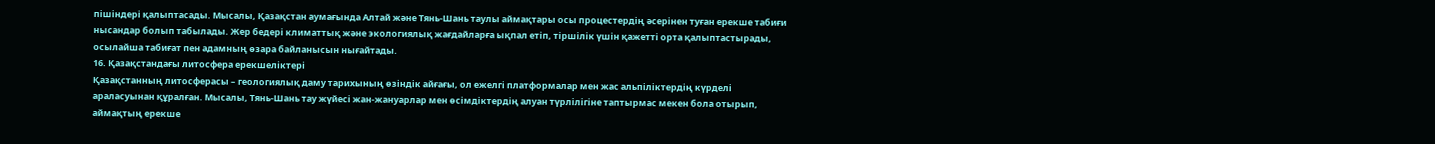пішіндері қалыптасады. Мысалы, Қазақстан аумағында Алтай және Тянь-Шань таулы аймақтары осы процестердің әсерінен туған ерекше табиғи нысандар болып табылады. Жер бедері климаттық және экологиялық жағдайларға ықпал етіп, тіршілік үшін қажетті орта қалыптастырады, осылайша табиғат пен адамның өзара байланысын нығайтады.
16. Қазақстандағы литосфера ерекшеліктері
Қазақстанның литосферасы – геологиялық даму тарихының өзіндік айғағы, ол ежелгі платформалар мен жас альпіліктердің күрделі араласуынан құралған. Мысалы, Тянь-Шань тау жүйесі жан-жануарлар мен өсімдіктердің алуан түрлілігіне таптырмас мекен бола отырып, аймақтың ерекше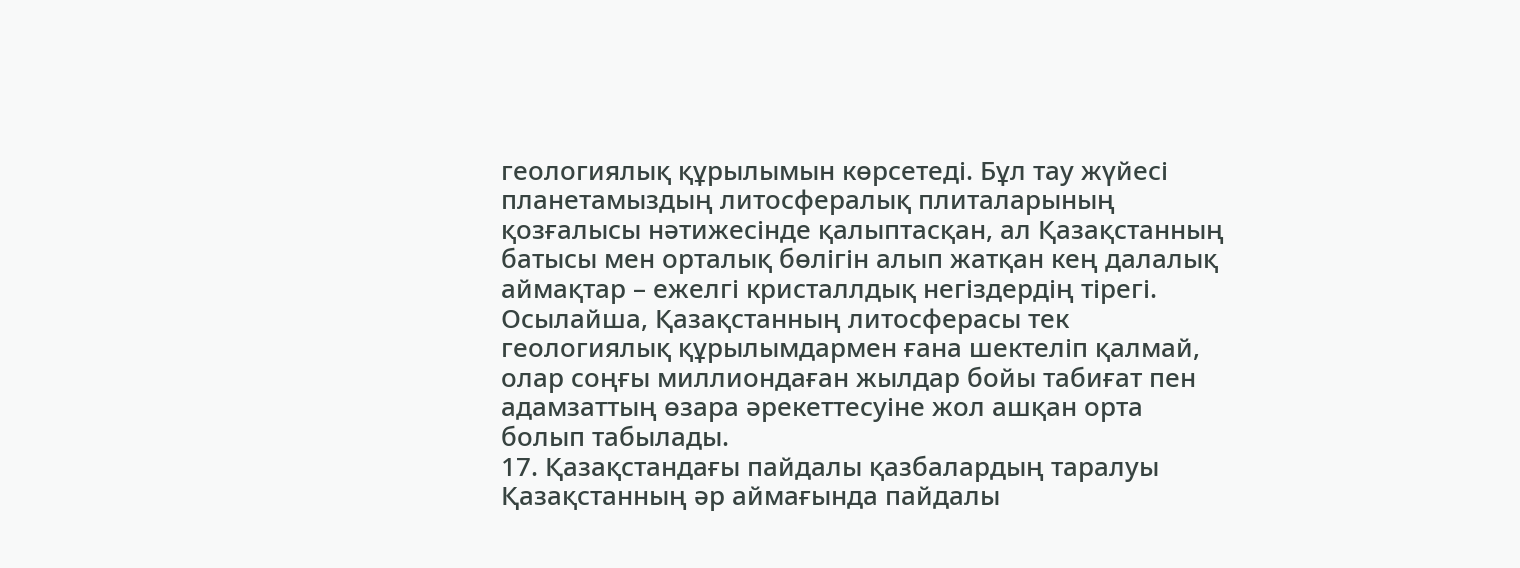геологиялық құрылымын көрсетеді. Бұл тау жүйесі планетамыздың литосфералық плиталарының қозғалысы нәтижесінде қалыптасқан, ал Қазақстанның батысы мен орталық бөлігін алып жатқан кең далалық аймақтар – ежелгі кристаллдық негіздердің тірегі. Осылайша, Қазақстанның литосферасы тек геологиялық құрылымдармен ғана шектеліп қалмай, олар соңғы миллиондаған жылдар бойы табиғат пен адамзаттың өзара әрекеттесуіне жол ашқан орта болып табылады.
17. Қазақстандағы пайдалы қазбалардың таралуы
Қазақстанның әр аймағында пайдалы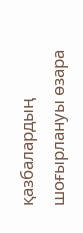қазбалардың шоғырлануы өзара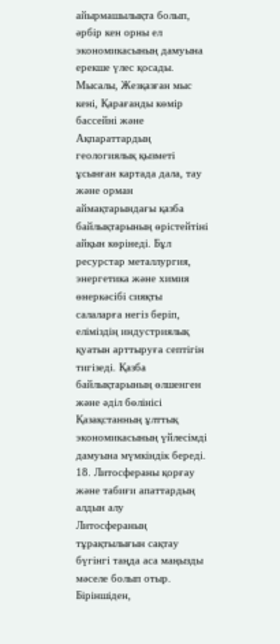айырмашылықта болып, әрбір кен орны ел экономикасының дамуына ерекше үлес қосады. Мысалы, Жезқазған мыс кені, Қарағанды көмір бассейні және Ақпараттардың геологиялық қызметі ұсынған картада дала, тау және орман аймақтарындағы қазба байлықтарының өрістейтіні айқын көрінеді. Бұл ресурстар металлургия, энергетика және химия өнеркәсібі сияқты салаларға негіз беріп, еліміздің индустриялық қуатын арттыруға септігін тигізеді. Қазба байлықтарының өлшенген және әділ бөлінісі Қазақстанның ұлттық экономикасының үйлесімді дамуына мүмкіндік береді.
18. Литосфераны қорғау және табиғи апаттардың алдын алу
Литосфераның тұрақтылығын сақтау бүгінгі таңда аса маңызды мәселе болып отыр. Біріншіден,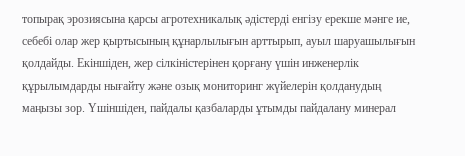топырақ эрозиясына қарсы агротехникалық әдістерді енгізу ерекше мәнге ие, себебі олар жер қыртысының құнарлылығын арттырып, ауыл шаруашылығын қолдайды. Екіншіден, жер сілкіністерінен қорғану үшін инженерлік құрылымдарды нығайту және озық мониторинг жүйелерін қолданудың маңызы зор. Үшіншіден, пайдалы қазбаларды ұтымды пайдалану минерал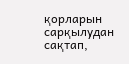қорларын сарқылудан сақтап,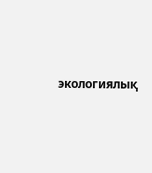экологиялық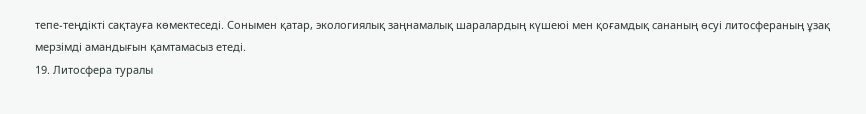тепе-теңдікті сақтауға көмектеседі. Сонымен қатар, экологиялық заңнамалық шаралардың күшеюі мен қоғамдық сананың өсуі литосфераның ұзақ мерзімді амандығын қамтамасыз етеді.
19. Литосфера туралы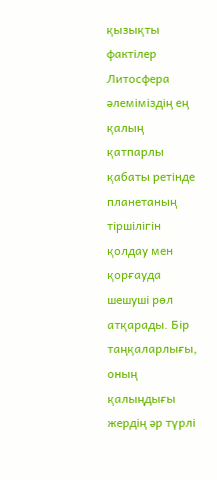қызықты фактілер
Литосфера әлеміміздің ең қалың қатпарлы қабаты ретінде планетаның тіршілігін қолдау мен қорғауда шешуші рөл атқарады. Бір таңқаларлығы, оның қалыңдығы жердің әр түрлі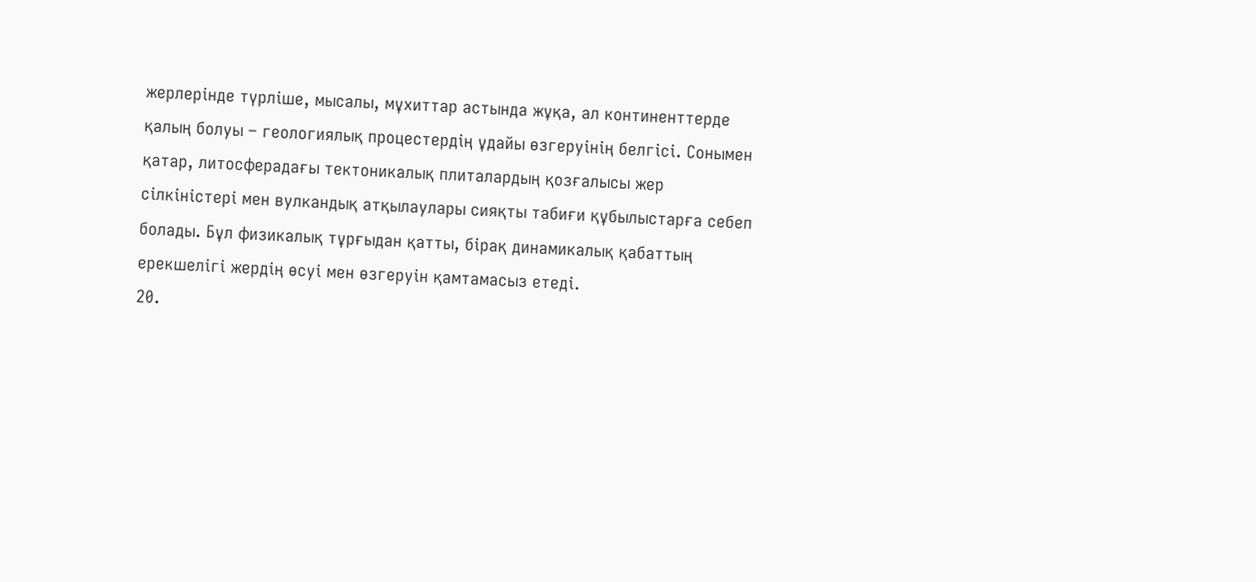жерлерінде түрліше, мысалы, мұхиттар астында жұқа, ал континенттерде қалың болуы – геологиялық процестердің ұдайы өзгеруінің белгісі. Сонымен қатар, литосферадағы тектоникалық плиталардың қозғалысы жер сілкіністері мен вулкандық атқылаулары сияқты табиғи құбылыстарға себеп болады. Бұл физикалық тұрғыдан қатты, бірақ динамикалық қабаттың ерекшелігі жердің өсуі мен өзгеруін қамтамасыз етеді.
20.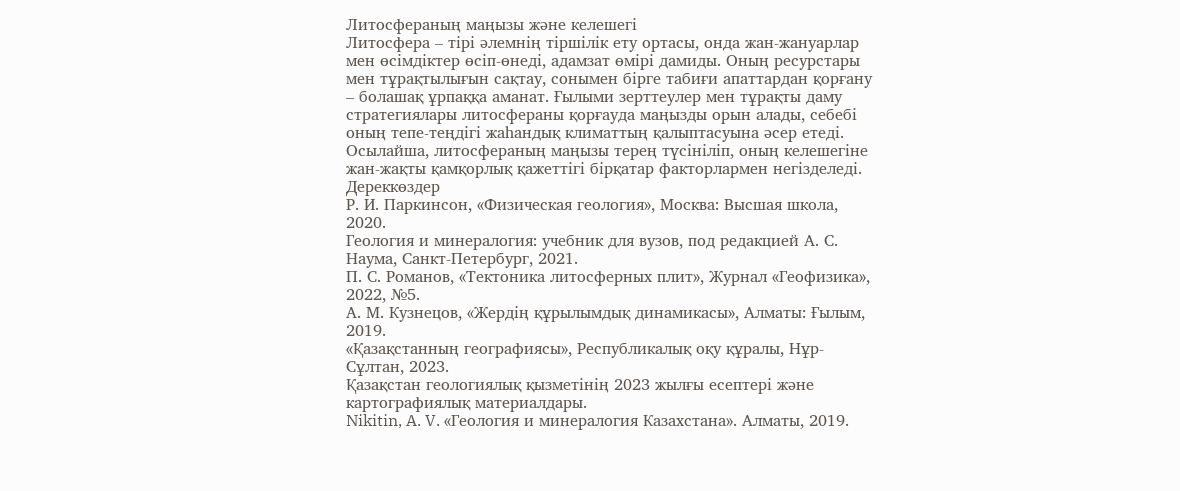Литосфераның маңызы және келешегі
Литосфера – тірі әлемнің тіршілік ету ортасы, онда жан-жануарлар мен өсімдіктер өсіп-өнеді, адамзат өмірі дамиды. Оның ресурстары мен тұрақтылығын сақтау, сонымен бірге табиғи апаттардан қорғану – болашақ ұрпаққа аманат. Ғылыми зерттеулер мен тұрақты даму стратегиялары литосфераны қорғауда маңызды орын алады, себебі оның тепе-теңдігі жаһандық климаттың қалыптасуына әсер етеді. Осылайша, литосфераның маңызы терең түсініліп, оның келешегіне жан-жақты қамқорлық қажеттігі бірқатар факторлармен негізделеді.
Дереккөздер
Р. И. Паркинсон, «Физическая геология», Москва: Высшая школа, 2020.
Геология и минералогия: учебник для вузов, под редакцией А. С. Наума, Санкт-Петербург, 2021.
П. С. Романов, «Тектоника литосферных плит», Журнал «Геофизика», 2022, №5.
А. М. Кузнецов, «Жердің құрылымдық динамикасы», Алматы: Ғылым, 2019.
«Қазақстанның географиясы», Республикалық оқу құралы, Нұр-Сұлтан, 2023.
Қазақстан геологиялық қызметінің 2023 жылғы есептері және картографиялық материалдары.
Nikitin, A. V. «Геология и минералогия Казахстана». Алматы, 2019.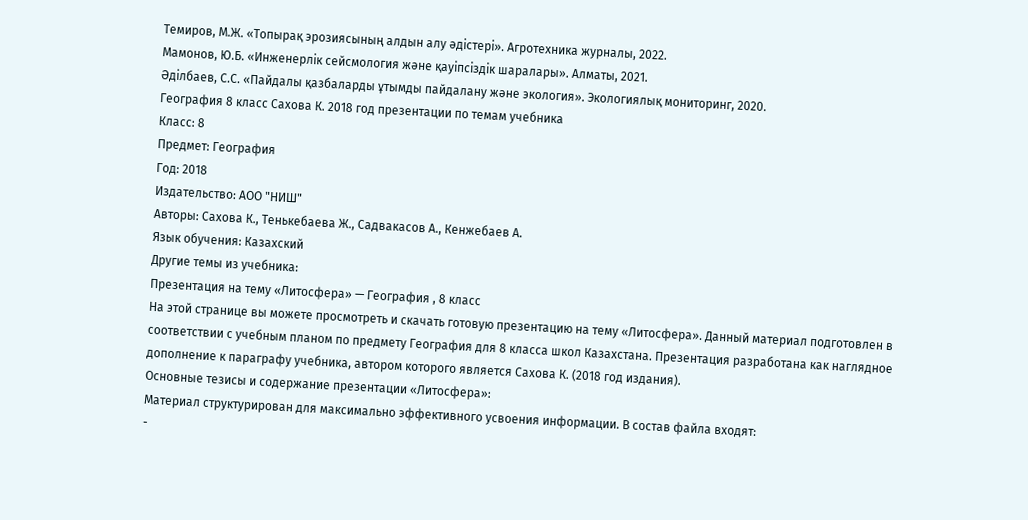Темиров, М.Ж. «Топырақ эрозиясының алдын алу әдістері». Агротехника журналы, 2022.
Мамонов, Ю.Б. «Инженерлік сейсмология және қауіпсіздік шаралары». Алматы, 2021.
Әділбаев, С.С. «Пайдалы қазбаларды ұтымды пайдалану және экология». Экологиялық мониторинг, 2020.
География 8 класс Сахова К. 2018 год презентации по темам учебника
Класс: 8
Предмет: География
Год: 2018
Издательство: АОО "НИШ"
Авторы: Сахова К., Тенькебаева Ж., Садвакасов А., Кенжебаев А.
Язык обучения: Казахский
Другие темы из учебника:
Презентация на тему «Литосфера» — География , 8 класс
На этой странице вы можете просмотреть и скачать готовую презентацию на тему «Литосфера». Данный материал подготовлен в соответствии с учебным планом по предмету География для 8 класса школ Казахстана. Презентация разработана как наглядное дополнение к параграфу учебника, автором которого является Сахова К. (2018 год издания).
Основные тезисы и содержание презентации «Литосфера»:
Материал структурирован для максимально эффективного усвоения информации. В состав файла входят:
-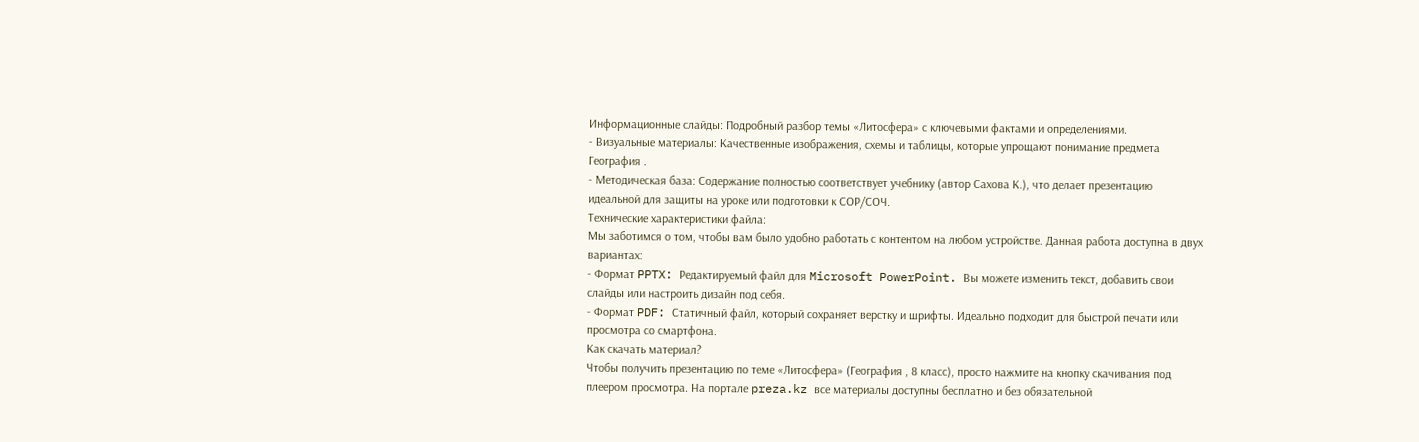Информационные слайды: Подробный разбор темы «Литосфера» с ключевыми фактами и определениями.
- Визуальные материалы: Качественные изображения, схемы и таблицы, которые упрощают понимание предмета География .
- Методическая база: Содержание полностью соответствует учебнику (автор Сахова К.), что делает презентацию идеальной для защиты на уроке или подготовки к СОР/СОЧ.
Технические характеристики файла:
Мы заботимся о том, чтобы вам было удобно работать с контентом на любом устройстве. Данная работа доступна в двух вариантах:
- Формат PPTX: Редактируемый файл для Microsoft PowerPoint. Вы можете изменить текст, добавить свои слайды или настроить дизайн под себя.
- Формат PDF: Статичный файл, который сохраняет верстку и шрифты. Идеально подходит для быстрой печати или просмотра со смартфона.
Как скачать материал?
Чтобы получить презентацию по теме «Литосфера» (География , 8 класс), просто нажмите на кнопку скачивания под плеером просмотра. На портале preza.kz все материалы доступны бесплатно и без обязательной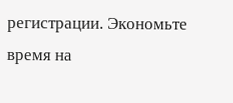регистрации. Экономьте время на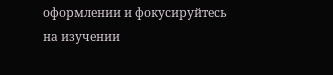оформлении и фокусируйтесь на изучении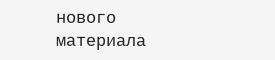нового материала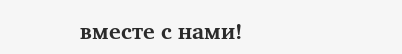вместе с нами!